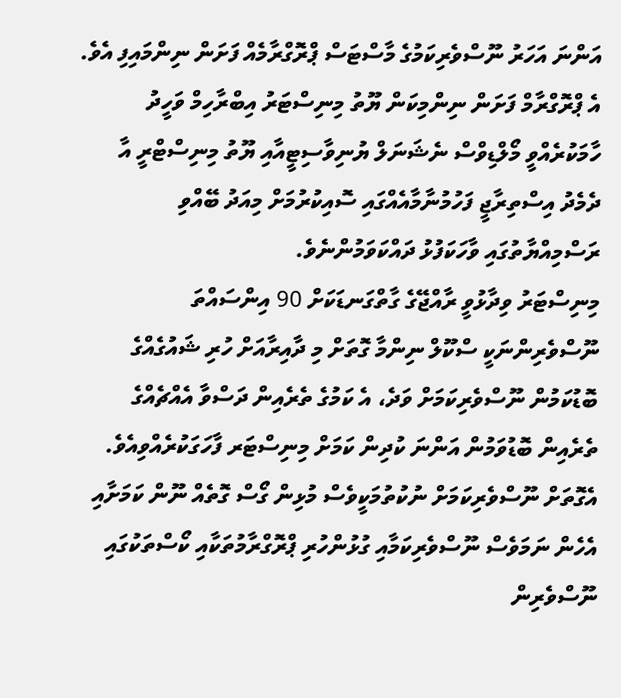އަންނަ އަހަރު ނޫސްވެރިކަމުގެ މާސްޓަސް ޕްރޮގްރާމެއް ފަށަން ނިންމައިފި އެވެ.
އެ ޕްރޮގްރާމް ފަށަން ނިންމިކަން ޔޫތު މިނިސްޓަރު އިބްރާހިމް ވަހީދު ހާމަކުރެއްވީ މޯލްޑިވްސް ނެޝަނަލް ޔުނިވާސިޓީއާއި ޔޫތު މިނިސްޓްރީ އާ ދެމެދު އިސްތިރާޖީ ފަހުމުނާމާއެއްގައި ސޮއިކުރުމަށް މިއަދު ބޭއްވި ރަސްމިއްޔާތުގައި ވާހަކަފުޅު ދައްކަވަމުންނެވެ.
މިނިސްޓަރު ވިދާޅުވީ ރާއްޖޭގެ ގާތްގަނޑަކަށް 90 އިންސައްތަ ނޫސްވެރިންނަކީ ސްކޫލް ނިންމާ ގޮތަށް މި ދާއިރާއަށް ހުރި ޝައުގެއްގެ ބޮޑުކަމުން ނޫސްވެރިކަމަށް ވަދެ، އެ ކަމުގެ ތެރެއިން ދަސްވާ އެއްޗެއްގެ ތެރެއިން ބޮޑުވަމުން އަންނަ ކުދިން ކަމަށް މިނިސްޓަރ ފާހަގަކުރެއްވިއެވެ.
އެގޮތަށް ނޫސްވެރިކަމަށް ނުކުތުމަކީވެސް މުޅިން ގޯސް ގޮތެއް ނޫން ކަމަށާއި އެހެން ނަމަވެސް ނޫސްވެރިކަމާއި ގުޅުންހުރި ޕްރޮގްރާމުތަކާއި ކޯސްތަކުގައި ނޫސްވެރިން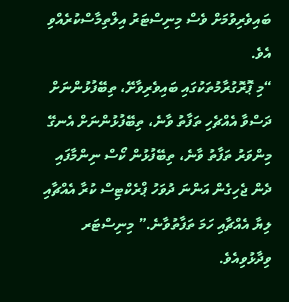ބައިވެރިވުމަށް ވެސް މިނިސްޓަރު އިލްތިމާސްކުރެއްވި އެވެ.
“މި ޕޮރޮގުރާމުތަކުގައި ބައިވެރިވާށޭ، ތިބޭފުޅުންނަށް ދަސްވާ އެއްޗެހި ތަފާތު ވާނެ، ތިބޭފުޅުންނަށް އެނގޭ މިންވަރު ތަފާތު ވާނެ، ތިބޭފުޅުން ކޯސް ނިންމާފައި ދެން ޖެހިގެން އަންނަ ދުވަހު ޕްރެކްޓިސް ކުރާ އެއްޗާއި ލިޔާ އެއްޗާއި ހަމަ ތަފާތުވާނެ.” މިނިސްޓަރ ވިދާޅުވިއެވެ.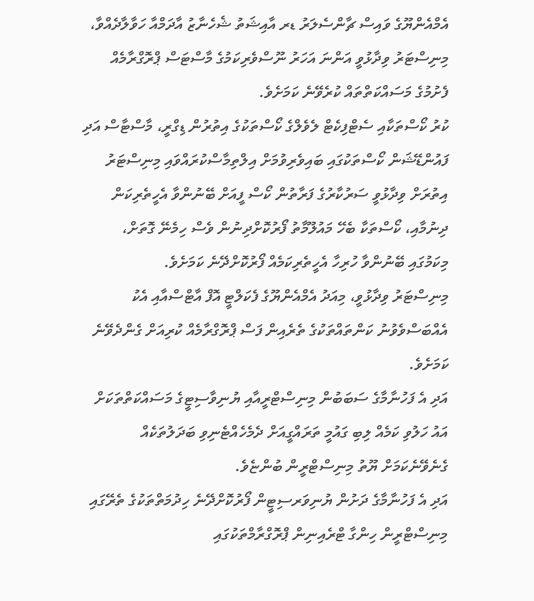އެމްއެންޔޫގެ ވައިސް ޗާންސެލަރު ޑރ އާއިޝަތު ޝެހެނާޒު އާދަމްއާ ހަވާލާދެއްވާ، މިނިސްޓަރު ވިދާޅުވީ އަންނަ އަހަރު ނޫސްވެރިކަމުގެ މާސްޓަސް ޕްރޮގްރާމެއް ފެށުމުގެ މަސައްކަތްތައް ކުރެވޭނެ ކަމަށެވެ.
ކުރު ކޯސްތަކާއި ސެޓްފިކެޓް ލެވެލްގެ ކޯސްތަކުގެ އިތުރުން ޑިގްރީ، މާސްޓާސް އަދި ފައުންޑޭޝަން ކޯސްތަކުގައި ބައިވެރިވުމަށް އިލްތިމާސްކުރައްވައި މިނިސްޓަރު އިތުރަށް ވިދާޅުވީ ސަރުކާރުގެ ފަރާތުން ކޯސް ފީއަށް ބޭނުންވާ އެހީތެރިކަން ދިނުމާއި، ކޯސްތަކާ ބެހޭ މައުލޫމާތު ފޯރުކޮށްދިނުން ވެސް ހިމެނޭ ގޮތަށް، މިކަމުގައި ބޭނުންވާ ހުރިހާ އެހީތެރިކަމެއް ފޯރުކޮށްދޭނެ ކަމަށެވެ.
މިނިސްޓަރު ވިދާޅުވީ، މިއަދު އެމްއެންޔޫގެ ފެކަލްޓީ އޮފް އާޓްސްއާއި އެކު އެއްބަސްވެވުނު ކަންތައްތަކުގެ ތެރެއިން ފަސް ޕްރޮގްރާމެއް ކުރިއަށް ގެންދެވޭނެ ކަމަށެވެ.
އަދި އެ ފަހުނާމާގެ ސަބަބުން މިނިސްޓްރީއާއި ޔުނިވާސިޓީގެ މަސައްކަތްތަކަށް އައު ހަލުވި ކަމެއް ލިބި ގައުމީ ތަރައްގީއަށް ދެމެހެއްޓެނިވި ބަދަލުތަކެއް ގެނެވޭނެކަމަށް ޔޫތު މިނިސްޓްރީން ބުންޏެވެ.
އަދި އެ ފަހުނާމާގެ ދަށުން ޔުނިވަރސިޓީން ފޯރުކޮށްދޭނެ ހިދުމަތްތަކުގެ ތެރޭގައި މިނިސްޓްރީން ހިންގާ ޓްރެއިނިން ޕްރޮގްރާމްތަކުގައި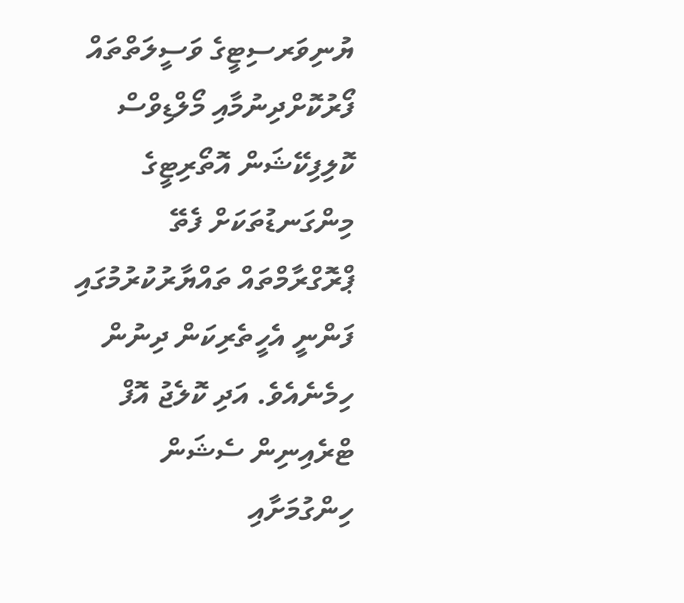ޔުނިވަރސިޓީގެ ވަސީލަތްތައް ފޯރުކޮށްދިނުމާއި މޯލްޑިވްސް ކޮލިފިކޭޝަން އޮތޯރިޓީގެ މިންގަނޑުތަކަށް ފެތޭ ޕްރޮގްރާމްތައް ތައްޔާރުކުރުމުގައި ފަންނީ އެހީތެރިކަން ދިނުން ހިމެނެއެވެ. އަދި ކޮލެޖު އޮފް ޓްރެއިނިން ސެޝަން ހިންގުމަށާއި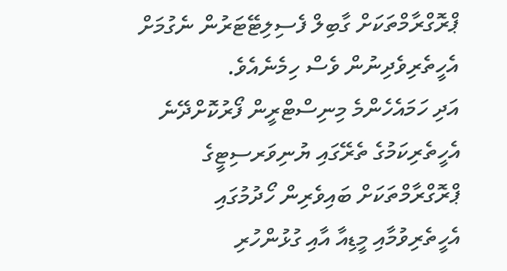ޕްރޮގްރާމްތަކަށް ގާބިލް ފެސިލިޓޭޓަރުން ނެގުމަށް އެހީތެރިވެދިނުން ވެސް ހިމެނެއެވެ.
އަދި ހަމައެހެންމެ މިނިސްޓްރީން ފޯރުކޮށްދޭނެ އެހީތެރިކަމުގެ ތެރޭގައި ޔުނިވަރސިޓީގެ ޕްރޮގްރާމްތަކަށް ބައިވެރިން ހޯދުމުގައި އެހީތެރިވުމާއި މީޑިއާ އާއި ގުޅުންހުރި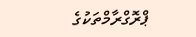ޕްރޮގްރާމްތަކުގެ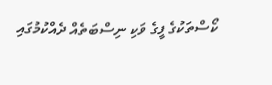ކޯސްތަކުގެ ފީގެ ވަކި ނިސްބަތެއް ދެއްކުމުގައި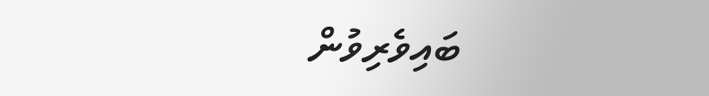ބައިވެރިވުން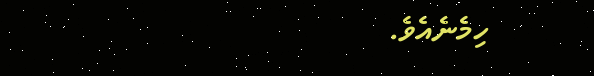ހިމެނެއެވެ.